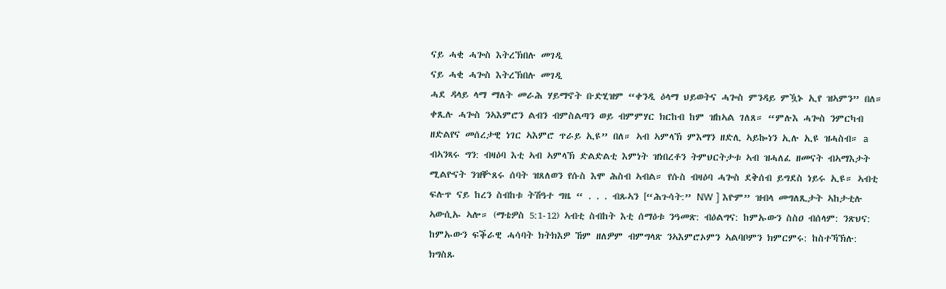ናይ ሓቂ ሓጐስ እትረኽበሉ መገዲ
ናይ ሓቂ ሓጐስ እትረኽበሉ መገዲ
ሓደ ዳላይ ላማ ማለት መራሕ ሃይማኖት ቡድሂዝም “ቀንዲ ዕላማ ህይወትና ሓጐስ ምንዳይ ምዃኑ ኢየ ዝኣምን” በለ። ቀጺሉ ሓጐስ ንኣእምሮን ልብን ብምስልጣን ወይ ብምምሃር ክርከብ ከም ዝከኣል ገለጸ። “ምሉእ ሓጐስ ንምርካብ ዘድልየና መሰረታዊ ነገር ኣእምሮ ጥራይ ኢዩ” በለ። ኣብ ኣምላኽ ምእማን ዘድሊ ኣይኰነን ኢሉ ኢዩ ዝሓስብ። a
ብኣንጻሩ ግን: ብዛዕባ እቲ ኣብ ኣምላኽ ድልድልቲ እምነት ዝነበረቶን ትምህርትታቱ ኣብ ዝሓለፈ ዘመናት ብኣማእታት ሚልዮናት ንዝቝጸሩ ሰባት ዝጸለወን የሱስ እሞ ሕስብ ኣብል። የሱስ ብዛዕባ ሓጐስ ደቅሰብ ይግደስ ነይሩ ኢዩ። ኣብቲ ፍሉጥ ናይ ከረን ስብከቱ ትሽዓተ ግዜ “ . . . ብጹኣን [“ሕጉሳት:” NW ] እዮም” ዝብላ መግለጺታት ኣከታቲሉ ኣውሲኡ ኣሎ። (ማቴዎስ 5:1-12) ኣብቲ ስብከት እቲ ሰማዕቱ ንዓመጽ: ብዕልግና: ከምኡውን ስስዐ ብሰላም: ንጽህና: ከምኡውን ፍቕራዊ ሓሳባት ክትክእዎ ኸም ዘለዎም ብምግላጽ ንኣእምሮኦምን ኣልባቦምን ክምርምሩ: ከስተኻኽሉ: ክግስጹ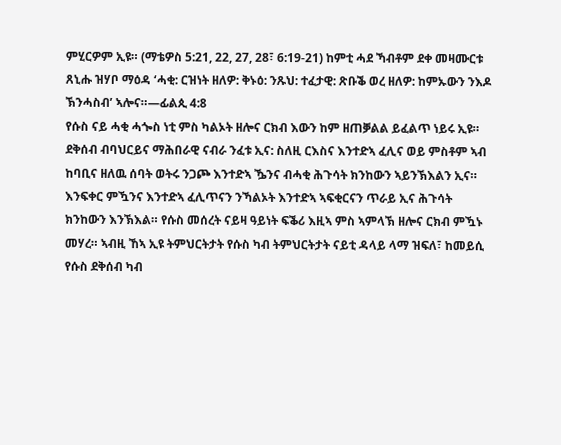ምሂርዎም ኢዩ። (ማቴዎስ 5:21, 22, 27, 28፣ 6:19-21) ከምቲ ሓደ ኻብቶም ደቀ መዛሙርቱ ጸኒሑ ዝሃቦ ማዕዳ ‘ሓቂ: ርዝነት ዘለዎ: ቅኑዕ: ንጹህ: ተፈታዊ: ጽቡቕ ወረ ዘለዎ: ከምኡውን ንእዶ ኽንሓስብ’ ኣሎና።—ፊልጲ 4:8
የሱስ ናይ ሓቂ ሓጐስ ነቲ ምስ ካልኦት ዘሎና ርክብ እውን ከም ዘጠቓልል ይፈልጥ ነይሩ ኢዩ። ደቅሰብ ብባህርይና ማሕበራዊ ናብራ ንፈቱ ኢና: ስለዚ ርእስና እንተድኣ ፈሊና ወይ ምስቶም ኣብ ከባቢና ዘለዉ ሰባት ወትሩ ንጋጮ እንተድኣ ዄንና ብሓቂ ሕጉሳት ክንከውን ኣይንኽእልን ኢና። እንፍቀር ምዃንና እንተድኣ ፈሊጥናን ንኻልኦት እንተድኣ ኣፍቂርናን ጥራይ ኢና ሕጉሳት ክንከውን እንኽእል። የሱስ መሰረት ናይዛ ዓይነት ፍቕሪ እዚኣ ምስ ኣምላኽ ዘሎና ርክብ ምዃኑ መሃረ። ኣብዚ ኸኣ ኢዩ ትምህርትታት የሱስ ካብ ትምህርትታት ናይቲ ዳላይ ላማ ዝፍለ፣ ከመይሲ የሱስ ደቅሰብ ካብ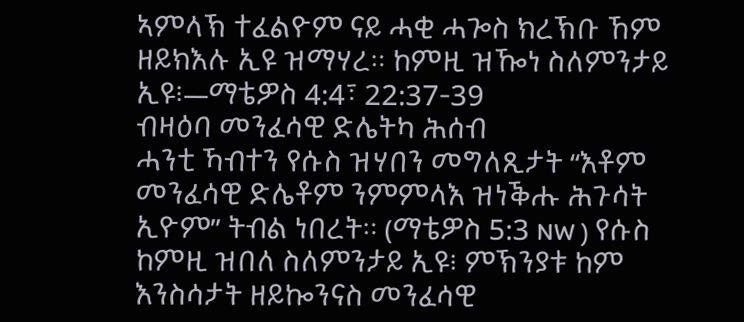ኣምላኽ ተፈልዮም ናይ ሓቂ ሓጐስ ክረኽቡ ኸም ዘይክእሉ ኢዩ ዝማሃረ። ከምዚ ዝዀነ ስለምንታይ ኢዩ፧—ማቴዎስ 4:4፣ 22:37-39
ብዛዕባ መንፈሳዊ ድሌትካ ሕሰብ
ሓንቲ ኻብተን የሱስ ዝሃበን መግለጺታት “እቶም መንፈሳዊ ድሌቶም ንምምላእ ዝነቕሑ ሕጉሳት ኢዮም” ትብል ነበረት። (ማቴዎስ 5:3 NW ) የሱስ ከምዚ ዝበለ ስለምንታይ ኢዩ፧ ምኽንያቱ ከም እንስሳታት ዘይኰንናስ መንፈሳዊ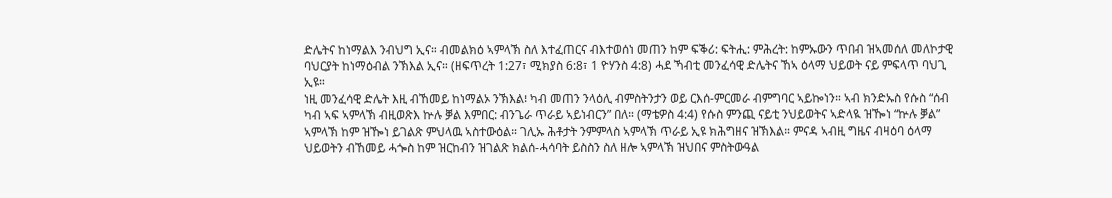ድሌትና ከነማልእ ንብህግ ኢና። ብመልክዕ ኣምላኽ ስለ እተፈጠርና ብእተወሰነ መጠን ከም ፍቕሪ: ፍትሒ: ምሕረት: ከምኡውን ጥበብ ዝኣመሰለ መለኮታዊ ባህርያት ከነማዕብል ንኽእል ኢና። (ዘፍጥረት 1:27፣ ሚክያስ 6:8፣ 1 ዮሃንስ 4:8) ሓደ ኻብቲ መንፈሳዊ ድሌትና ኸኣ ዕላማ ህይወት ናይ ምፍላጥ ባህጊ ኢዩ።
ነዚ መንፈሳዊ ድሌት እዚ ብኸመይ ከነማልኦ ንኽእል፧ ካብ መጠን ንላዕሊ ብምስትንታን ወይ ርእሰ-ምርመራ ብምግባር ኣይኰነን። ኣብ ክንድኡስ የሱስ “ሰብ ካብ ኣፍ ኣምላኽ ብዚወጽእ ኵሉ ቓል እምበር: ብንጌራ ጥራይ ኣይነብርን” በለ። (ማቴዎስ 4:4) የሱስ ምንጪ ናይቲ ንህይወትና ኣድላዪ ዝዀነ “ኵሉ ቓል” ኣምላኽ ከም ዝዀነ ይገልጽ ምህላዉ ኣስተውዕል። ገሊኡ ሕቶታት ንምምላስ ኣምላኽ ጥራይ ኢዩ ክሕግዘና ዝኽእል። ምናዳ ኣብዚ ግዜና ብዛዕባ ዕላማ ህይወትን ብኸመይ ሓጐስ ከም ዝርከብን ዝገልጽ ክልሰ-ሓሳባት ይስስን ስለ ዘሎ ኣምላኽ ዝህበና ምስትውዓል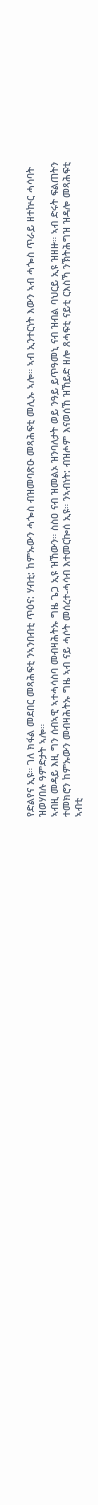የድልየና ኢዩ። ገለ ክፋል መደበር መጻሕፍቲ ንኣንበብቲ ጥዕና: ሃብቲ: ከምኡውን ሓጐስ ብዝመባጽዑ መጻሕፍቲ መሊኡ ኣሎ። ኣብ ኢንተርነት እውን ኣብ ሓጐስ ጥራይ ዘተኵር ሓሳባት ዝወሃበሉ ዓምድታት ኣሎ።
ኣብዚ መዳይ እዚ ግን ሰብኣዊ ኣተሓሳስባ መብዛሕትኡ ግዜ ጌጋ ኢዩ ዝኸውን። ስስዐ ናብ ዝመልኦ ዝንባለታት ወይ ንዓይ ይጥዓመኒ ናብ ዝብል ባህርይ ኢዩ ዝዘዙ። ኣብ ድሩት ፍልጠትን ተመክሮን ከምኡውን መብዛሕትኡ ግዜ ኣብ ናይ ሓሶት መሰረተ-ሓሳብ እተመርኰሰ ኢዩ። ንኣብነት: ብዝሖም እናወሰኸ ዝኸይድ ዘሎ ጸሓፍቲ ናይቲ ርእስኻ ንኽትሕግዝ ዝዳሎ መጻሕፍቲ ኣብቲ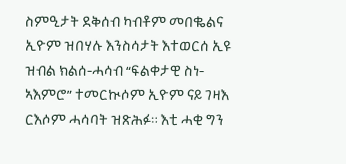ስምዒታት ደቅሰብ ካብቶም መበቈልና ኢዮም ዝበሃሉ እንስሳታት እተወርሰ ኢዩ ዝብል ክልሰ-ሓሳብ “ፍልቀታዊ ስነ-ኣእምሮ” ተመርኲሶም ኢዮም ናይ ገዛእ ርእሶም ሓሳባት ዝጽሕፉ። እቲ ሓቂ ግን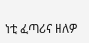ነቲ ፈጣሪና ዘለዎ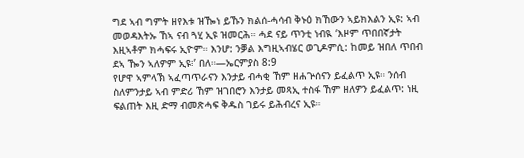ግደ ኣብ ግምት ዘየእቱ ዝዀነ ይኹን ክልሰ-ሓሳብ ቅኑዕ ክኸውን ኣይክእልን ኢዩ: ኣብ መወዳእትኡ ኸኣ ናብ ጓሂ ኢዩ ዝመርሕ። ሓደ ናይ ጥንቲ ነብዪ ‘እዞም ጥበበኛታት እዚኣቶም ክሓፍሩ ኢዮም። እንሆ: ንቓል እግዚኣብሄር ወጊዶምሲ: ከመይ ዝበለ ጥበብ ደኣ ዀን ኣለዎም ኢዩ፧’ በለ።—ኤርምያስ 8:9
የሆዋ ኣምላኽ ኣፈጣጥራናን እንታይ ብሓቂ ኸም ዘሐጕሰናን ይፈልጥ ኢዩ። ንሰብ ስለምንታይ ኣብ ምድሪ ኸም ዝገበሮን እንታይ መጻኢ ተስፋ ኸም ዘለዎን ይፈልጥ: ነዚ ፍልጠት እዚ ድማ ብመጽሓፍ ቅዱስ ገይሩ ይሕብረና ኢዩ።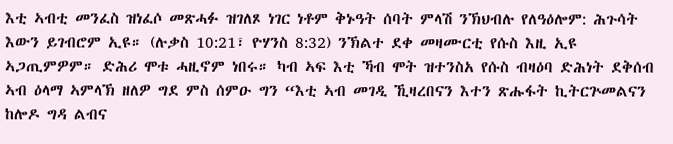እቲ ኣብቲ መንፈስ ዝነፈሶ መጽሓፉ ዝገለጾ ነገር ነቶም ቅኑዓት ሰባት ምላሽ ንኽህብሉ የለዓዕሎም: ሕጉሳት እውን ይገብሮም ኢዩ። (ሉቃስ 10:21፣ ዮሃንስ 8:32) ንኽልተ ደቀ መዛሙርቲ የሱስ እዚ ኢዩ ኣጋጢምዎም። ድሕሪ ሞቱ ሓዚኖም ነበሩ። ካብ ኣፍ እቲ ኻብ ሞት ዝተንስአ የሱስ ብዛዕባ ድሕነት ደቅሰብ ኣብ ዕላማ ኣምላኽ ዘለዎ ግደ ምስ ሰምዑ ግን “እቲ ኣብ መገዲ ኺዛረበናን እተን ጽሑፋት ኪትርጕመልናን ከሎዶ ግዳ ልብና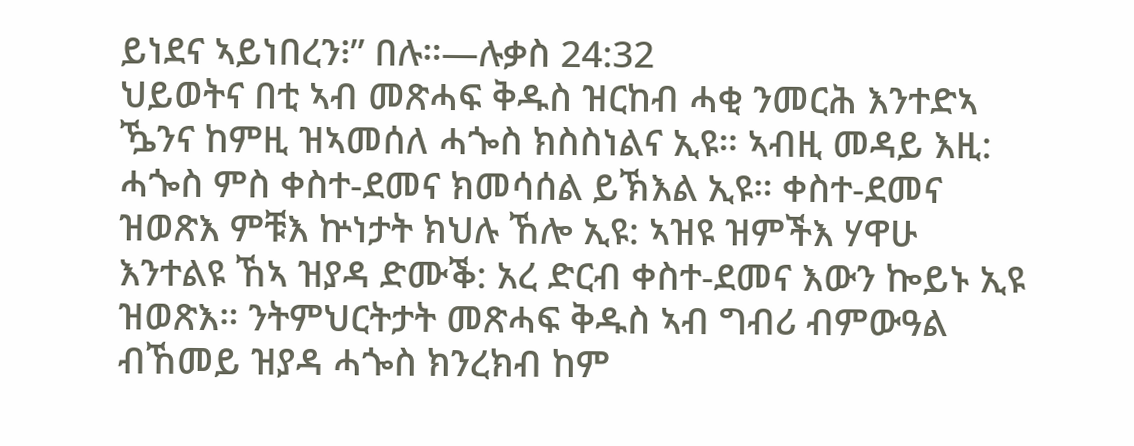ይነደና ኣይነበረን፧” በሉ።—ሉቃስ 24:32
ህይወትና በቲ ኣብ መጽሓፍ ቅዱስ ዝርከብ ሓቂ ንመርሕ እንተድኣ ዄንና ከምዚ ዝኣመሰለ ሓጐስ ክስስነልና ኢዩ። ኣብዚ መዳይ እዚ: ሓጐስ ምስ ቀስተ-ደመና ክመሳሰል ይኽእል ኢዩ። ቀስተ-ደመና ዝወጽእ ምቹእ ኵነታት ክህሉ ኸሎ ኢዩ: ኣዝዩ ዝምችእ ሃዋሁ እንተልዩ ኸኣ ዝያዳ ድሙቕ: አረ ድርብ ቀስተ-ደመና እውን ኰይኑ ኢዩ ዝወጽእ። ንትምህርትታት መጽሓፍ ቅዱስ ኣብ ግብሪ ብምውዓል ብኸመይ ዝያዳ ሓጐስ ክንረክብ ከም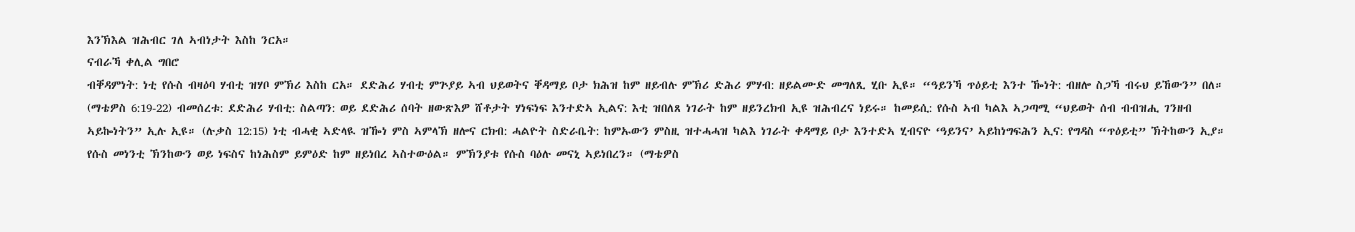እንኽእል ዝሕብር ገለ ኣብነታት እስከ ንርአ።
ናብራኻ ቀሊል ግበሮ
ብቐዳምነት: ነቲ የሱስ ብዛዕባ ሃብቲ ዝሃቦ ምኽሪ እስከ ርአ። ደድሕሪ ሃብቲ ምጕያይ ኣብ ህይወትና ቐዳማይ ቦታ ክሕዝ ከም ዘይብሉ ምኽሪ ድሕሪ ምሃብ: ዘይልሙድ መግለጺ ሂቡ ኢዩ። “ዓይንኻ ጥዕይቲ እንተ ዀነት: ብዘሎ ስጋኻ ብሩህ ይኸውን” በለ። (ማቴዎስ 6:19-22) ብመሰረቱ: ደድሕሪ ሃብቲ: ስልጣን: ወይ ደድሕሪ ሰባት ዘውጽእዎ ሸቶታት ሃነፍነፍ እንተድኣ ኢልና: እቲ ዝበለጸ ነገራት ከም ዘይንረክብ ኢዩ ዝሕብረና ነይሩ። ከመይሲ: የሱስ ኣብ ካልእ ኣጋጣሚ “ህይወት ሰብ ብብዝሒ ገንዘብ ኣይኰነትን” ኢሉ ኢዩ። (ሉቃስ 12:15) ነቲ ብሓቂ ኣድላዪ ዝዀነ ምስ ኣምላኽ ዘሎና ርክብ: ሓልዮት ስድራቤት: ከምኡውን ምስዚ ዝተሓሓዝ ካልእ ነገራት ቀዳማይ ቦታ እንተድኣ ሂብናዮ ‘ዓይንና’ ኣይከነግፍሕን ኢና: የግዳስ “ጥዕይቲ” ኽትከውን ኢያ።
የሱስ መነንቲ ኽንከውን ወይ ነፍስና ከነሕስም ይምዕድ ከም ዘይነበረ ኣስተውዕል። ምኽንያቱ የሱስ ባዕሉ መናኒ ኣይነበረን። (ማቴዎስ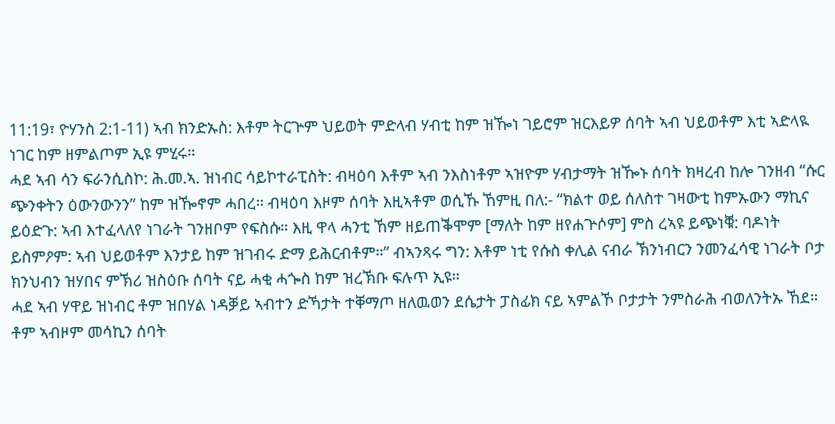11:19፣ ዮሃንስ 2:1-11) ኣብ ክንድኡስ: እቶም ትርጕም ህይወት ምድላብ ሃብቲ ከም ዝዀነ ገይሮም ዝርእይዎ ሰባት ኣብ ህይወቶም እቲ ኣድላዪ ነገር ከም ዘምልጦም ኢዩ ምሂሩ።
ሓደ ኣብ ሳን ፍራንሲስኮ: ሕ.መ.ኣ. ዝነብር ሳይኮተራፒስት: ብዛዕባ እቶም ኣብ ንእስነቶም ኣዝዮም ሃብታማት ዝዀኑ ሰባት ክዛረብ ከሎ ገንዘብ “ሱር ጭንቀትን ዕውንውንን” ከም ዝዀኖም ሓበረ። ብዛዕባ እዞም ሰባት እዚኣቶም ወሲኹ ኸምዚ በለ:- “ክልተ ወይ ሰለስተ ገዛውቲ ከምኡውን ማኪና ይዕድጉ: ኣብ እተፈላለየ ነገራት ገንዘቦም የፍስሱ። እዚ ዋላ ሓንቲ ኸም ዘይጠቕሞም [ማለት ከም ዘየሐጕሶም] ምስ ረኣዩ ይጭነቑ: ባዶነት ይስምዖም: ኣብ ህይወቶም እንታይ ከም ዝገብሩ ድማ ይሕርብቶም።” ብኣንጻሩ ግን: እቶም ነቲ የሱስ ቀሊል ናብራ ኽንነብርን ንመንፈሳዊ ነገራት ቦታ ክንህብን ዝሃበና ምኽሪ ዝስዕቡ ሰባት ናይ ሓቂ ሓጐስ ከም ዝረኽቡ ፍሉጥ ኢዩ።
ሓደ ኣብ ሃዋይ ዝነብር ቶም ዝበሃል ነዳቓይ ኣብተን ድኻታት ተቐማጦ ዘለዉወን ደሴታት ፓስፊክ ናይ ኣምልኾ ቦታታት ንምስራሕ ብወለንትኡ ኸደ። ቶም ኣብዞም መሳኪን ሰባት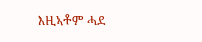እዚኣቶም ሓደ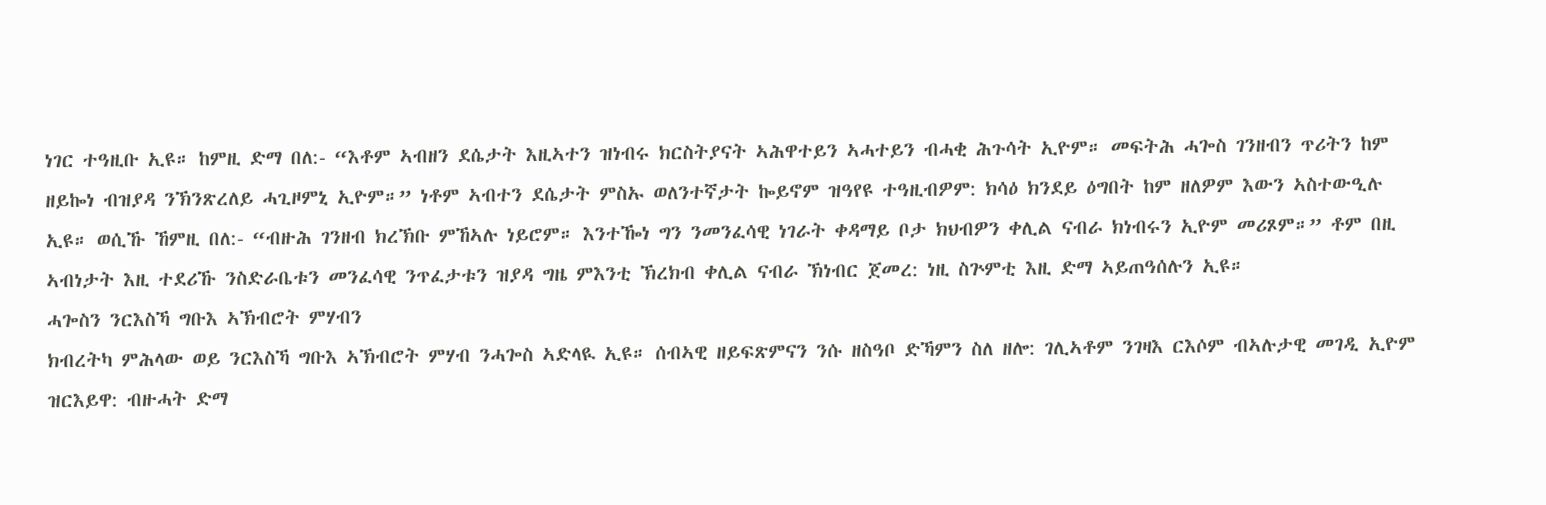ነገር ተዓዚቡ ኢዩ። ከምዚ ድማ በለ:- “እቶም ኣብዘን ደሴታት እዚኣተን ዝነብሩ ክርስትያናት ኣሕዋተይን ኣሓተይን ብሓቂ ሕጉሳት ኢዮም። መፍትሕ ሓጐስ ገንዘብን ጥሪትን ከም ዘይኰነ ብዝያዳ ንኽንጽረለይ ሓጊዞምኒ ኢዮም።” ነቶም ኣብተን ደሴታት ምስኡ ወለንተኛታት ኰይኖም ዝዓየዩ ተዓዚብዎም: ክሳዕ ክንደይ ዕግበት ከም ዘለዎም እውን ኣስተውዒሉ ኢዩ። ወሲኹ ኸምዚ በለ:- “ብዙሕ ገንዘብ ክረኽቡ ምኸኣሉ ነይሮም። እንተዀነ ግን ንመንፈሳዊ ነገራት ቀዳማይ ቦታ ክህብዎን ቀሊል ናብራ ክነብሩን ኢዮም መሪጾም።” ቶም በዚ ኣብነታት እዚ ተደሪኹ ንስድራቤቱን መንፈሳዊ ንጥፈታቱን ዝያዳ ግዜ ምእንቲ ኽረክብ ቀሊል ናብራ ኽነብር ጀመረ: ነዚ ስጕምቲ እዚ ድማ ኣይጠዓሰሉን ኢዩ።
ሓጐስን ንርእስኻ ግቡእ ኣኽብሮት ምሃብን
ክብረትካ ምሕላው ወይ ንርእስኻ ግቡእ ኣኽብሮት ምሃብ ንሓጐስ ኣድላዪ ኢዩ። ሰብኣዊ ዘይፍጽምናን ንሱ ዘስዓቦ ድኻምን ስለ ዘሎ: ገሊኣቶም ንገዛእ ርእሶም ብኣሉታዊ መገዲ ኢዮም ዝርእይዋ: ብዙሓት ድማ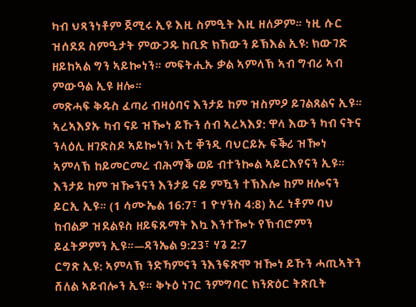ካብ ህጻንነቶም ጀሚሩ ኢዩ እዚ ስምዒት እዚ ዘለዎም። ነዚ ሱር ዝሰደደ ስምዒታት ምውጋዱ ከቢድ ክኸውን ይኽእል ኢዩ: ክውገድ ዘይከኣል ግን ኣይኰነን። መፍትሒኡ ቃል ኣምላኽ ኣብ ግብሪ ኣብ ምውዓል ኢዩ ዘሎ።
መጽሓፍ ቅዱስ ፈጣሪ ብዛዕባና እንታይ ከም ዝስምዖ ይገልጸልና ኢዩ። ኣረኣእያኡ ካብ ናይ ዝዀነ ይኹን ሰብ ኣረኣእያ: ዋላ እውን ካብ ናትና ንላዕሊ ዘገድስዶ ኣይኰነን፧ እቲ ቐንዲ ባህርይኡ ፍቕሪ ዝዀነ ኣምላኽ ከይመርመረ ብሕማቕ ወይ ብተንኰል ኣይርእየናን ኢዩ። እንታይ ከም ዝዀንናን እንታይ ናይ ምዃን ተኽእሎ ከም ዘሎናን ይርኢ ኢዩ። (1 ሳሙኤል 16:7፣ 1 ዮሃንስ 4:8) አረ ነቶም ባህ ከብልዎ ዝደልዩስ ዘይፍጹማት እኳ እንተዀኑ የኽብሮምን ይፈትዎምን ኢዩ።—ዳንኤል 9:23፣ ሃጌ 2:7
ርግጽ ኢዩ: ኣምላኽ ንድኻምናን ንእንፍጽሞ ዝዀነ ይኹን ሓጢኣትን ሸለል ኣይብሎን ኢዩ። ቅኑዕ ነገር ንምግባር ክንጽዕር ትጽቢት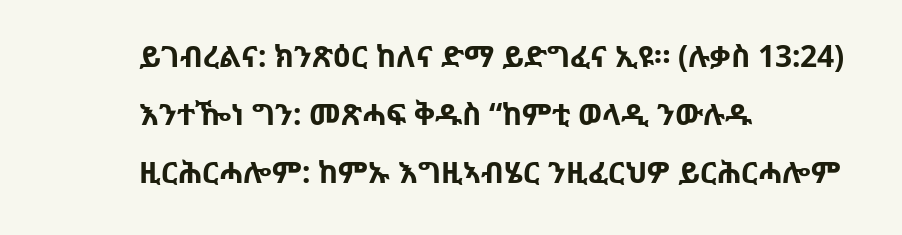ይገብረልና: ክንጽዕር ከለና ድማ ይድግፈና ኢዩ። (ሉቃስ 13:24) እንተዀነ ግን: መጽሓፍ ቅዱስ “ከምቲ ወላዲ ንውሉዱ ዚርሕርሓሎም: ከምኡ እግዚኣብሄር ንዚፈርህዎ ይርሕርሓሎም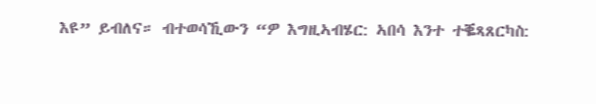እዩ” ይብለና። ብተወሳኺውን “ዎ እግዚኣብሄር: ኣበሳ እንተ ተቘጻጸርካስ: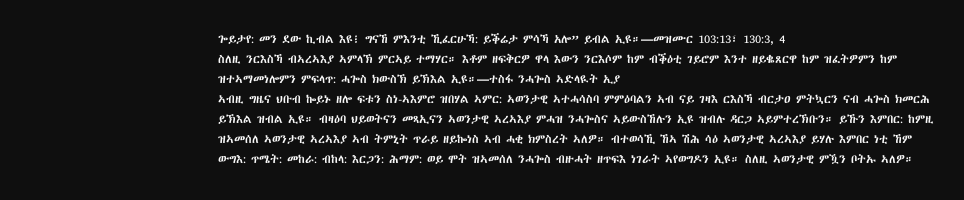ጐይታየ: መን ደው ኪብል እዩ፧ ግናኸ ምእንቲ ኺፈርሁኻ: ይቕሬታ ምሳኻ አሎ” ይብል ኢዩ።—መዝሙር 103:13፣ 130:3, 4
ስለዚ ንርእስኻ ብኣረኣእያ ኣምላኽ ምርኣይ ተማሃር። እቶም ዘፍቅርዎ ዋላ እውን ንርእሶም ከም ብቕዕቲ ገይሮም እንተ ዘይቈጸርዋ ከም ዝፈትዎምን ከም ዝተኣማመነሎምን ምፍላጥ: ሓጐስ ክውስኽ ይኽእል ኢዩ።—ተስፋ ንሓጐስ ኣድላዪት ኢያ
ኣብዚ ግዜና ህቡብ ኰይኑ ዘሎ ፍቱን ስነ-ኣእምሮ ዝበሃል ኣምር: ኣወንታዊ ኣተሓሳስባ ምምዕባልን ኣብ ናይ ገዛእ ርእስኻ ብርታዐ ምትኳርን ናብ ሓጐስ ክመርሕ ይኽእል ዝብል ኢዩ። ብዛዕባ ህይወትናን መጻኢናን ኣወንታዊ ኣረኣእያ ምሓዝ ንሓጐስና ኣይውስኸሉን ኢዩ ዝብሉ ዳርጋ ኣይምተረኽቡን። ይኹን እምበር: ከምዚ ዝኣመሰለ ኣወንታዊ ኣረኣእያ ኣብ ትምኒት ጥራይ ዘይኰነስ ኣብ ሓቂ ክምስረት ኣለዎ። ብተወሳኺ ኸኣ ሽሕ ሳዕ ኣወንታዊ ኣረኣእያ ይሃሉ እምበር ነቲ ኸም ውግእ: ጥሜት: መከራ: ብከላ: እርጋን: ሕማም: ወይ ሞት ዝኣመሰለ ንሓጐስ ብዙሓት ዘጥፍእ ነገራት ኣየወግዶን ኢዩ። ስለዚ ኣወንታዊ ምዃን ቦትኡ ኣለዎ።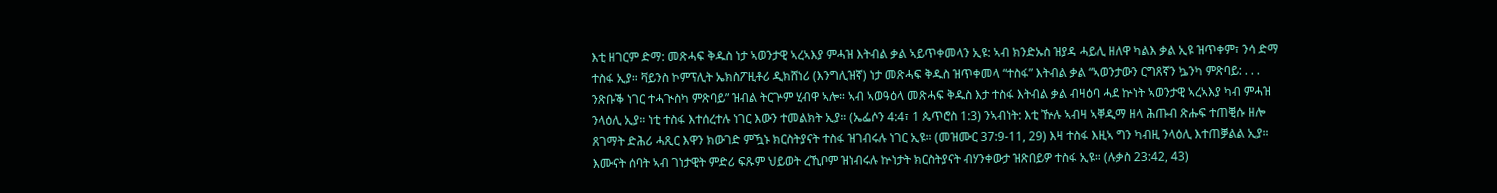እቲ ዘገርም ድማ: መጽሓፍ ቅዱስ ነታ ኣወንታዊ ኣረኣእያ ምሓዝ እትብል ቃል ኣይጥቀመላን ኢዩ: ኣብ ክንድኡስ ዝያዳ ሓይሊ ዘለዋ ካልእ ቃል ኢዩ ዝጥቀም፣ ንሳ ድማ ተስፋ ኢያ። ቫይንስ ኮምፕሊት ኤክስፖዚቶሪ ዲክሸነሪ (እንግሊዝኛ) ነታ መጽሓፍ ቅዱስ ዝጥቀመላ “ተስፋ” እትብል ቃል “ኣወንታውን ርግጸኛን ኴንካ ምጽባይ: . . . ንጽቡቕ ነገር ተሓጒስካ ምጽባይ” ዝብል ትርጕም ሂብዋ ኣሎ። ኣብ ኣወዓዕላ መጽሓፍ ቅዱስ እታ ተስፋ እትብል ቃል ብዛዕባ ሓደ ኵነት ኣወንታዊ ኣረኣእያ ካብ ምሓዝ ንላዕሊ ኢያ። ነቲ ተስፋ እተሰረተሉ ነገር እውን ተመልክት ኢያ። (ኤፌሶን 4:4፣ 1 ጴጥሮስ 1:3) ንኣብነት: እቲ ዅሉ ኣብዛ ኣቐዲማ ዘላ ሕጡብ ጽሑፍ ተጠቒሱ ዘሎ ጸገማት ድሕሪ ሓጺር እዋን ክውገድ ምዃኑ ክርስትያናት ተስፋ ዝገብሩሉ ነገር ኢዩ። (መዝሙር 37:9-11, 29) እዛ ተስፋ እዚኣ ግን ካብዚ ንላዕሊ እተጠቓልል ኢያ።
እሙናት ሰባት ኣብ ገነታዊት ምድሪ ፍጹም ህይወት ረኺቦም ዝነብሩሉ ኵነታት ክርስትያናት ብሃንቀውታ ዝጽበይዎ ተስፋ ኢዩ። (ሉቃስ 23:42, 43)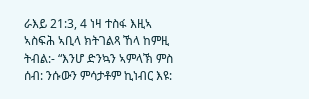ራእይ 21:3, 4 ነዛ ተስፋ እዚኣ ኣስፍሕ ኣቢላ ክትገልጻ ኸላ ከምዚ ትብል:- “እንሆ ድንኳን ኣምላኽ ምስ ሰብ: ንሱውን ምሳታቶም ኪነብር እዩ: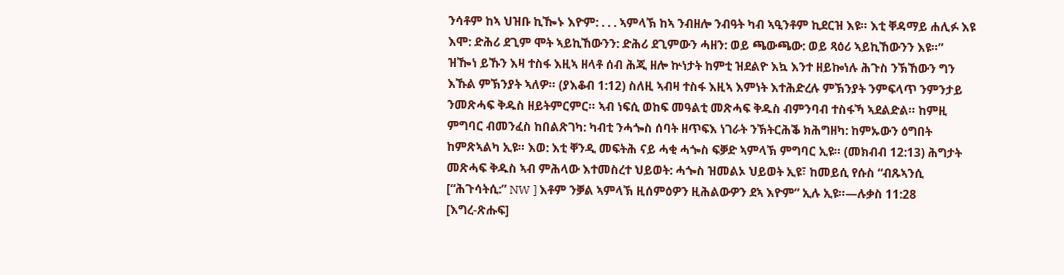ንሳቶም ከኣ ህዝቡ ኪዀኑ እዮም: . . . ኣምላኽ ከኣ ንብዘሎ ንብዓት ካብ ኣዒንቶም ኪደርዝ እዩ። እቲ ቐዳማይ ሐሊፉ እዩ እሞ: ድሕሪ ደጊም ሞት ኣይኪኸውንን: ድሕሪ ደጊምውን ሓዘን: ወይ ጫውጫው: ወይ ጻዕሪ ኣይኪኸውንን እዩ።”
ዝዀነ ይኹን እዛ ተስፋ እዚኣ ዘላቶ ሰብ ሕጂ ዘሎ ኵነታት ከምቲ ዝደልዮ እኳ እንተ ዘይኰነሉ ሕጉስ ንኽኸውን ግን እኹል ምኽንያት ኣለዎ። (ያእቆብ 1:12) ስለዚ ኣብዛ ተስፋ እዚኣ እምነት እተሕድረሉ ምኽንያት ንምፍላጥ ንምንታይ ንመጽሓፍ ቅዱስ ዘይትምርምር። ኣብ ነፍሲ ወከፍ መዓልቲ መጽሓፍ ቅዱስ ብምንባብ ተስፋኻ ኣደልድል። ከምዚ ምግባር ብመንፈስ ከበልጽገካ: ካብቲ ንሓጐስ ሰባት ዘጥፍእ ነገራት ንኽትርሕቕ ክሕግዘካ: ከምኡውን ዕግበት ከምጽኣልካ ኢዩ። እወ: እቲ ቐንዲ መፍትሕ ናይ ሓቂ ሓጐስ ፍቓድ ኣምላኽ ምግባር ኢዩ። (መክብብ 12:13) ሕግታት መጽሓፍ ቅዱስ ኣብ ምሕላው እተመስረተ ህይወት: ሓጐስ ዝመልኦ ህይወት ኢዩ፣ ከመይሲ የሱስ “ብጹኣንሲ [“ሕጉሳትሲ:” NW ] እቶም ንቓል ኣምላኽ ዚሰምዕዎን ዚሕልውዎን ደኣ እዮም” ኢሉ ኢዩ።—ሉቃስ 11:28
[እግረ-ጽሑፍ]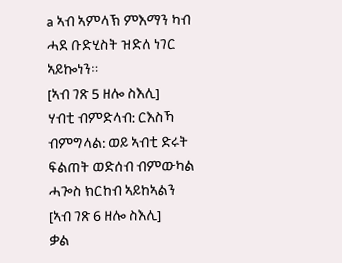a ኣብ ኣምላኽ ምእማን ካብ ሓደ ቡድሂስት ዝድለ ነገር ኣይኰነን።
[ኣብ ገጽ 5 ዘሎ ስእሊ]
ሃብቲ ብምድላብ: ርእስኻ ብምግላል: ወይ ኣብቲ ድሩት ፍልጠት ወድሰብ ብምውካል ሓጐስ ክርከብ ኣይከኣልን
[ኣብ ገጽ 6 ዘሎ ስእሊ]
ቃል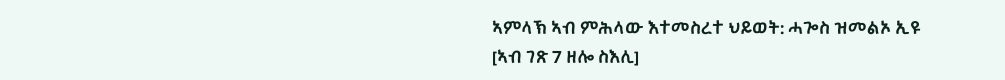ኣምላኽ ኣብ ምሕላው እተመስረተ ህይወት: ሓጐስ ዝመልኦ ኢዩ
[ኣብ ገጽ 7 ዘሎ ስእሊ]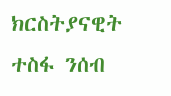ክርስትያናዊት ተስፋ ንሰብ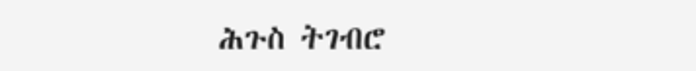ሕጉስ ትገብሮ